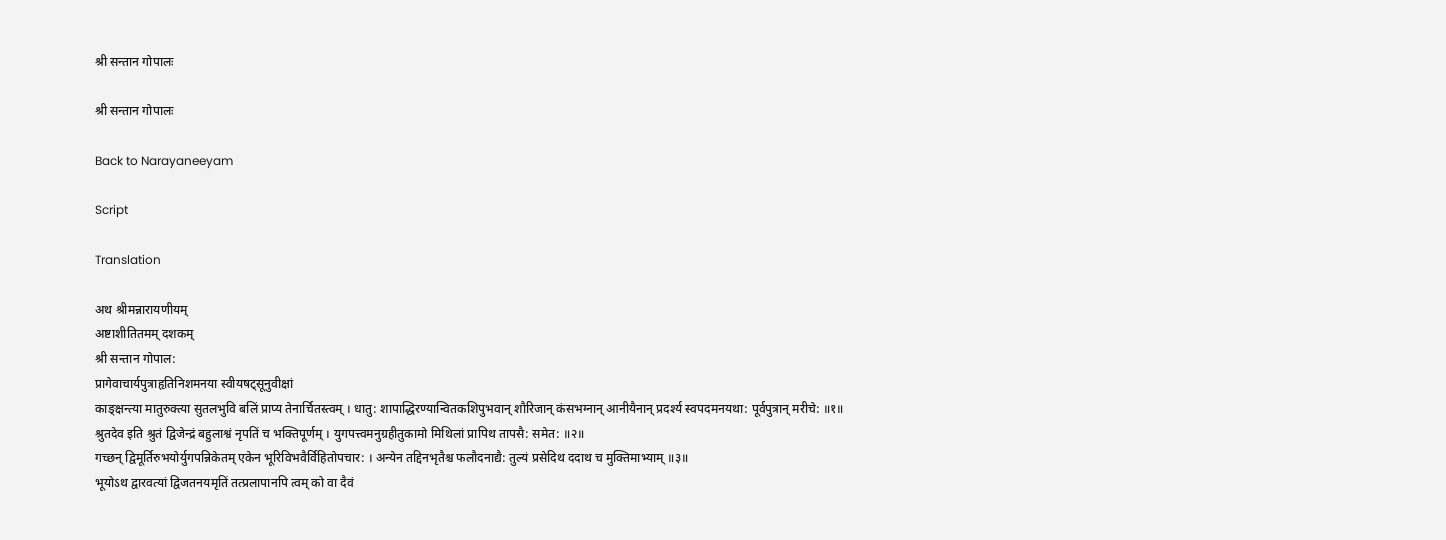श्री सन्तान गोपालः

श्री सन्तान गोपालः

Back to Narayaneeyam

Script

Translation

अथ श्रीमन्नारायणीयम्
अष्टाशीतितमम् दशकम्
श्री सन्तान गोपाल:
प्रागेवाचार्यपुत्राहृतिनिशमनया स्वीयषट्सूनुवीक्षां
काङ्क्षन्त्या मातुरुक्त्या सुतलभुवि बलिं प्राप्य तेनार्चितस्त्वम् । धातु: शापाद्धिरण्यान्वितकशिपुभवान् शौरिजान् कंसभग्नान् आनीयैनान् प्रदर्श्य स्वपदमनयथा: पूर्वपुत्रान् मरीचे: ॥१॥
श्रुतदेव इति श्रुतं द्विजेन्द्रं बहुलाश्वं नृपतिं च भक्तिपूर्णम् । युगपत्त्वमनुग्रहीतुकामो मिथिलां प्रापिथ तापसै: समेत: ॥२॥
गच्छन् द्विमूर्तिरुभयोर्युगपन्निकेतम् एकेन भूरिविभवैर्विहितोपचार: । अन्येन तद्दिनभृतैश्च फलौदनाद्यै: तुल्यं प्रसेदिथ ददाथ च मुक्तिमाभ्याम् ॥३॥
भूयोऽथ द्वारवत्यां द्विजतनयमृतिं तत्प्रलापानपि त्वम् को वा दैवं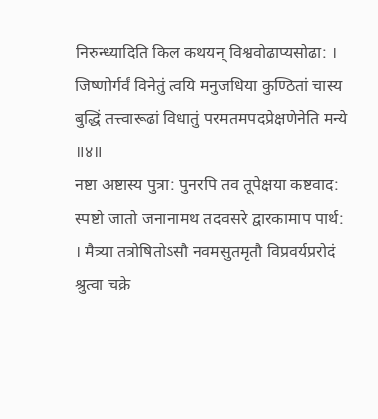निरुन्ध्यादिति किल कथयन् विश्ववोढाप्यसोढा: । जिष्णोर्गर्वं विनेतुं त्वयि मनुजधिया कुण्ठितां चास्य बुद्धिं तत्त्वारूढां विधातुं परमतमपदप्रेक्षणेनेति मन्ये ॥४॥
नष्टा अष्टास्य पुत्रा: पुनरपि तव तूपेक्षया कष्टवाद: स्पष्टो जातो जनानामथ तदवसरे द्वारकामाप पार्थ: । मैत्र्या तत्रोषितोऽसौ नवमसुतमृतौ विप्रवर्यप्ररोदं श्रुत्वा चक्रे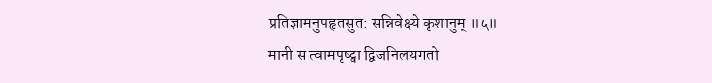प्रतिज्ञामनुपहृतसुत: सन्निवेक्ष्ये कृशानुम् ॥५॥
मानी स त्वामपृष्ट्वा द्विजनिलयगतो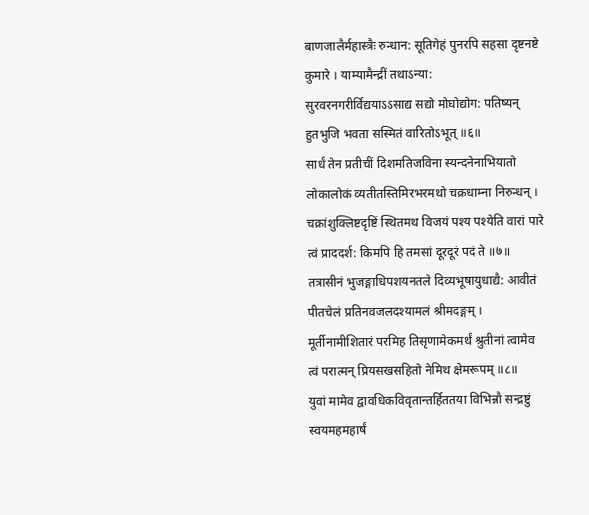बाणजालैर्महास्त्रैः रुन्धान: सूतिगेहं पुनरपि सहसा दृष्टनष्टे कुमारे । याम्यामैन्द्रीं तथाऽन्या: सुरवरनगरीर्विद्ययाऽऽसाद्य सद्यो मोघोद्योग: पतिष्यन् हुतभुजि भवता सस्मितं वारितोऽभूत् ॥६॥
सार्धं तेन प्रतीचीं दिशमतिजविना स्यन्दनेनाभियातो लोकालोकं व्यतीतस्तिमिरभरमथो चक्रधाम्ना निरुन्धन् । चक्रांशुक्लिष्टदृष्टिं स्थितमथ विजयं पश्य पश्येति वारां पारे त्वं प्राददर्श: किमपि हि तमसां दूरदूरं पदं ते ॥७॥
तत्रासीनं भुजङ्गाधिपशयनतले दिव्यभूषायुधाद्यै: आवीतं पीतचेलं प्रतिनवजलदश्यामलं श्रीमदङ्गम् । मूर्तीनामीशितारं परमिह तिसृणामेकमर्थं श्रुतीनां त्वामेव त्वं परात्मन् प्रियसखसहितो नेमिथ क्षेमरूपम् ॥८॥
युवां मामेव द्वावधिकविवृतान्तर्हिततया विभिन्नौ सन्द्रष्टुं स्वयमहमहार्षं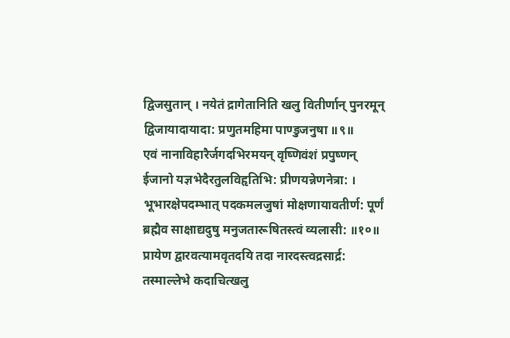द्विजसुतान् । नयेतं द्रागेतानिति खलु वितीर्णान् पुनरमून् द्विजायादायादा: प्रणुतमहिमा पाण्डुजनुषा ॥९॥
एवं नानाविहारैर्जगदभिरमयन् वृष्णिवंशं प्रपुष्णन् ईजानो यज्ञभेदैरतुलविहृतिभि: प्रीणयन्नेणनेत्रा: । भूभारक्षेपदम्भात् पदकमलजुषां मोक्षणायावतीर्ण: पूर्णं ब्रह्मैव साक्षाद्यदुषु मनुजतारूषितस्त्वं व्यलासी: ॥१०॥
प्रायेण द्वारवत्यामवृतदयि तदा नारदस्त्वद्रसार्द्र: तस्माल्लेभे कदाचित्खलु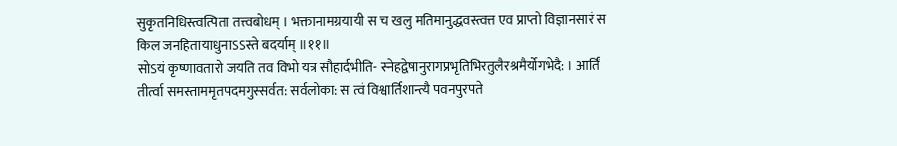सुकृतनिधिस्त्वत्पिता तत्त्वबोधम् । भक्तानामग्रयायी स च खलु मतिमानुद्धवस्त्वत्त एव प्राप्तो विज्ञानसारं स किल जनहितायाधुनाऽऽस्ते बदर्याम् ॥११॥
सोऽयं कृष्णावतारो जयति तव विभो यत्र सौहार्दभीति- स्नेहद्वेषानुरागप्रभृतिभिरतुलैरश्रमैर्योगभेदै: । आर्तिं तीर्त्वा समस्ताममृतपदमगुस्सर्वत: सर्वलोका: स त्वं विश्वार्तिशान्त्यै पवनपुरपते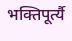भक्तिपूर्त्यै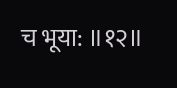च भूया: ॥१२॥